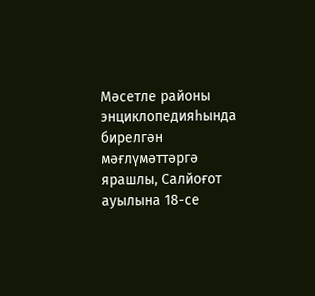Мәсетле районы энциклопедияһында бирелгән мәғлүмәттәргә ярашлы, Салйоғот ауылына 18-се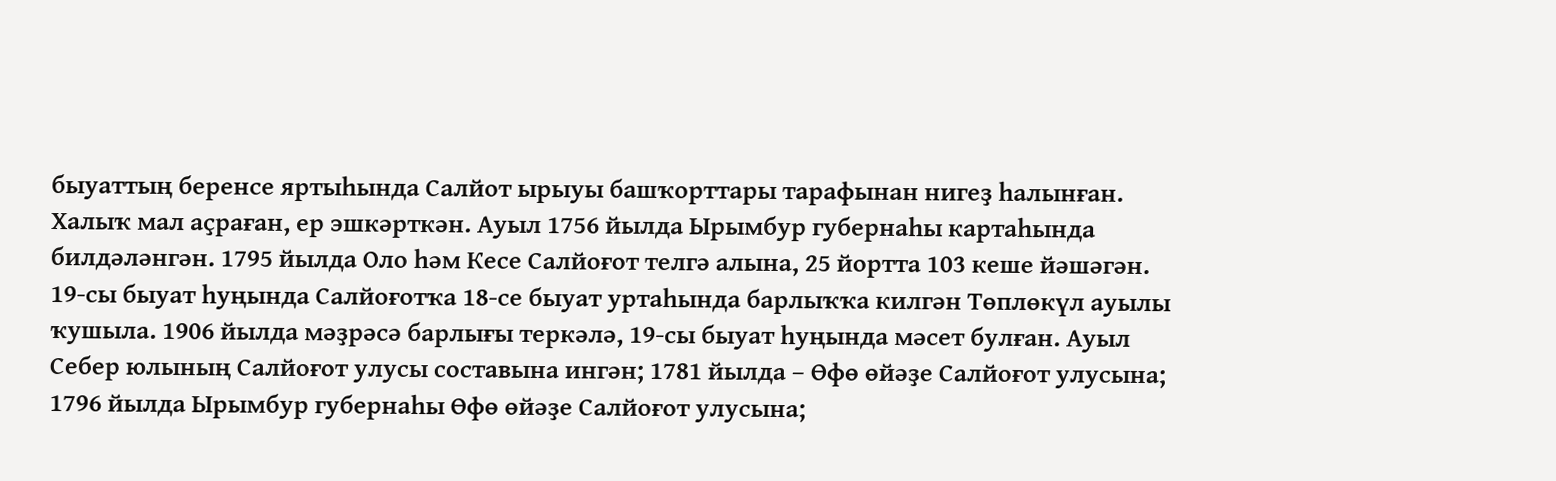быуаттың беренсе яртыһында Салйот ырыуы башҡорттары тарафынан нигеҙ һалынған. Халыҡ мал аҫраған, ер эшкәрткән. Ауыл 1756 йылда Ырымбур губернаһы картаһында билдәләнгән. 1795 йылда Оло һәм Кесе Салйоғот телгә алына, 25 йортта 103 кеше йәшәгән. 19-сы быуат һуңында Салйоғотҡа 18-се быуат уртаһында барлыҡҡа килгән Төплөкүл ауылы ҡушыла. 1906 йылда мәҙрәсә барлығы теркәлә, 19-сы быуат һуңында мәсет булған. Ауыл Себер юлының Салйоғот улусы составына ингән; 1781 йылда – Өфө өйәҙе Салйоғот улусына; 1796 йылда Ырымбур губернаһы Өфө өйәҙе Салйоғот улусына;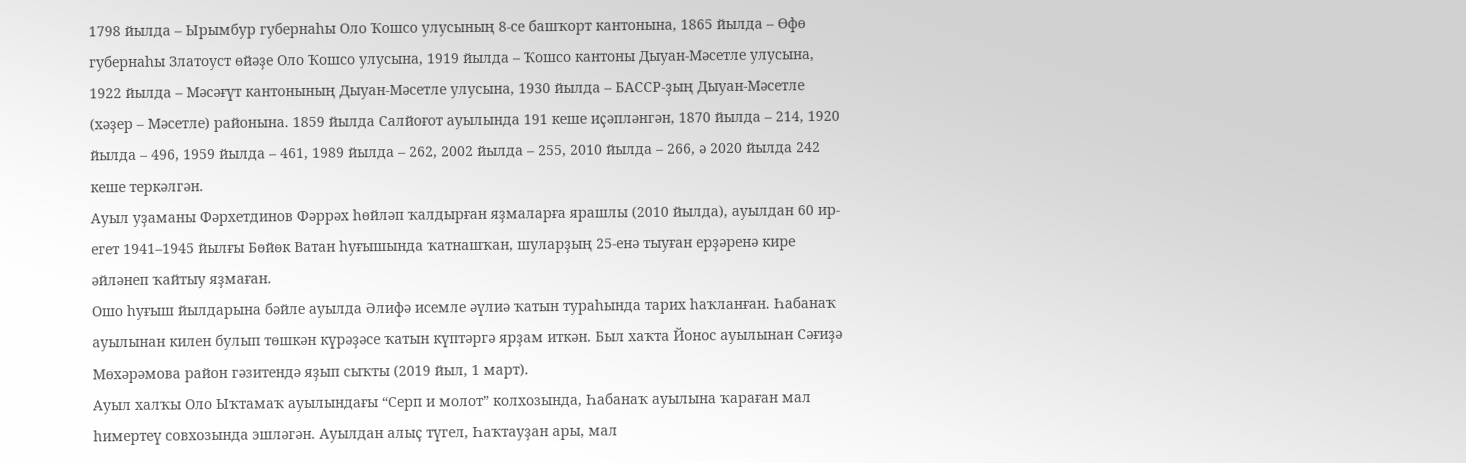1798 йылда – Ырымбур губернаһы Оло Ҡошсо улусының 8-се башҡорт кантонына, 1865 йылда – Өфө губернаһы Златоуст өйәҙе Оло Ҡошсо улусына, 1919 йылда – Ҡошсо кантоны Дыуан-Мәсетле улусына, 1922 йылда – Мәсәғүт кантонының Дыуан-Мәсетле улусына, 1930 йылда – БАССР-ҙың Дыуан-Мәсетле (хәҙер – Мәсетле) районына. 1859 йылда Салйоғот ауылында 191 кеше иҫәпләнгән, 1870 йылда – 214, 1920 йылда – 496, 1959 йылда – 461, 1989 йылда – 262, 2002 йылда – 255, 2010 йылда – 266, ә 2020 йылда 242 кеше теркәлгән.
Ауыл уҙаманы Фәрхетдинов Фәррәх һөйләп ҡалдырған яҙмаларға ярашлы (2010 йылда), ауылдан 60 ир-егет 1941–1945 йылғы Бөйөк Ватан һуғышында ҡатнашҡан, шуларҙың 25-енә тыуған ерҙәренә кире әйләнеп ҡайтыу яҙмаған.
Ошо һуғыш йылдарына бәйле ауылда Әлифә исемле әүлиә ҡатын тураһында тарих һаҡланған. Һабанаҡ ауылынан килен булып төшкән күрәҙәсе ҡатын күптәргә ярҙам иткән. Был хаҡта Йонос ауылынан Сәғиҙә Мөхәрәмова район гәзитендә яҙып сыҡты (2019 йыл, 1 март).
Ауыл халҡы Оло Ыҡтамаҡ ауылындағы “Серп и молот” колхозында, Һабанаҡ ауылына ҡараған мал һимертеү совхозында эшләгән. Ауылдан алыҫ түгел, Һаҡтауҙан ары, мал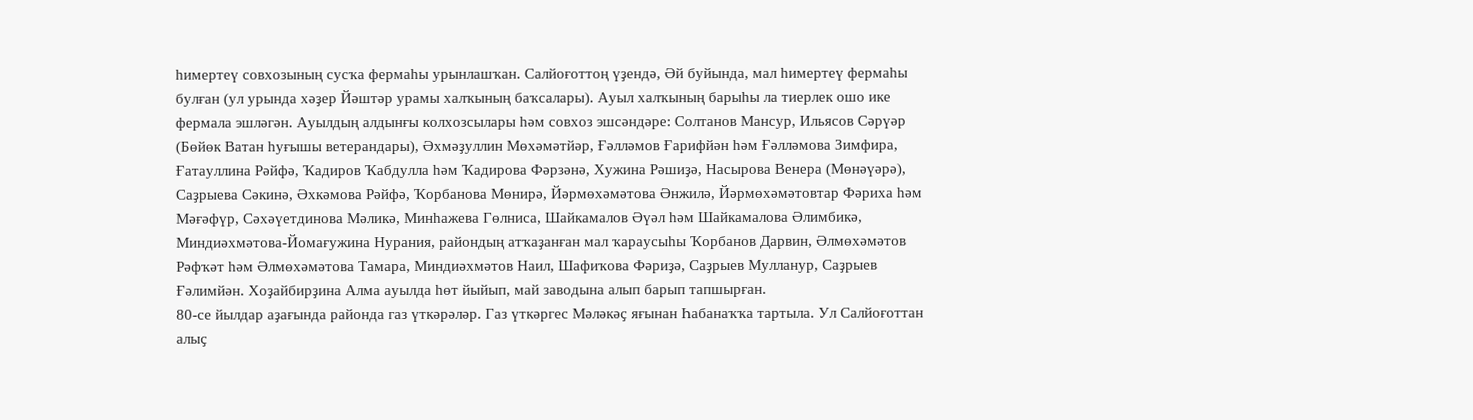һимертеү совхозының сусҡа фермаһы урынлашҡан. Салйоғоттоң үҙендә, Әй буйында, мал һимертеү фермаһы булған (ул урында хәҙер Йәштәр урамы халҡының баҡсалары). Ауыл халҡының барыһы ла тиерлек ошо ике фермала эшләгән. Ауылдың алдынғы колхозсылары һәм совхоз эшсәндәре: Солтанов Мансур, Ильясов Сәрүәр (Бөйөк Ватан һуғышы ветерандары), Әхмәҙуллин Мөхәмәтйәр, Ғәлләмов Ғарифйән һәм Ғәлләмова Зимфира, Ғатауллина Рәйфә, Ҡадиров Ҡабдулла һәм Ҡадирова Фәрзәнә, Хужина Рәшиҙә, Насырова Венера (Мөнәүәрә), Саҙрыева Сәкинә, Әхкәмова Рәйфә, Ҡорбанова Мөнирә, Йәрмөхәмәтова Әнжилә, Йәрмөхәмәтовтар Фәриха һәм Мәғәфүр, Сәхәүетдинова Мәликә, Минһажева Гөлниса, Шайкамалов Әүәл һәм Шайкамалова Әлимбикә, Миндиәхмәтова-Йомағужина Нурания, райондың атҡаҙанған мал ҡараусыһы Ҡорбанов Дарвин, Әлмөхәмәтов Рәфҡәт һәм Әлмөхәмәтова Тамара, Миндиәхмәтов Наил, Шафиҡова Фәриҙә, Саҙрыев Мулланур, Саҙрыев Ғәлимйән. Хоҙайбирҙина Алма ауылда һөт йыйып, май заводына алып барып тапшырған.
80-се йылдар аҙағында районда газ үткәрәләр. Газ үткәргес Мәләкәҫ яғынан Һабанаҡҡа тартыла. Ул Салйоғоттан алыҫ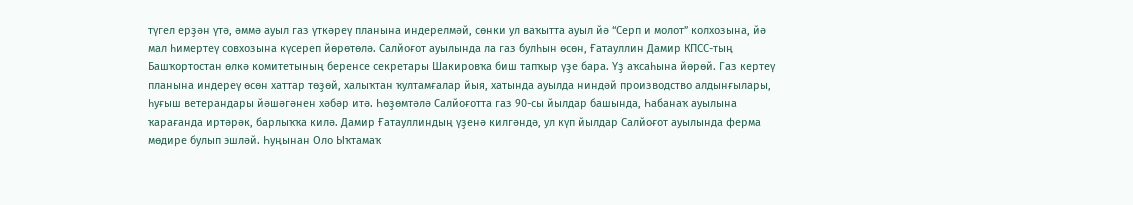түгел ерҙән үтә, әммә ауыл газ үткәреү планына индерелмәй, сөнки ул ваҡытта ауыл йә “Серп и молот” колхозына, йә мал һимертеү совхозына күсереп йөрөтөлә. Салйоғот ауылында ла газ булһын өсөн, Ғатауллин Дамир КПСС-тың Башҡортостан өлкә комитетының беренсе секретары Шакировҡа биш тапҡыр үҙе бара. Үҙ аҡсаһына йөрөй. Газ кертеү планына индереү өсөн хаттар төҙөй, халыҡтан ҡултамғалар йыя, хатында ауылда ниндәй производство алдынғылары, һуғыш ветерандары йәшәгәнен хәбәр итә. Һөҙөмтәлә Салйоғотта газ 90-сы йылдар башында, Һабанаҡ ауылына ҡарағанда иртәрәк, барлыҡҡа килә. Дамир Ғатауллиндың үҙенә килгәндә, ул күп йылдар Салйоғот ауылында ферма мөдире булып эшләй. Һуңынан Оло Ыҡтамаҡ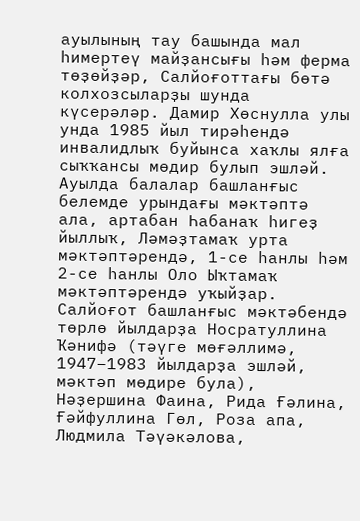ауылының тау башында мал һимертеү майҙансығы һәм ферма төҙөйҙәр, Салйоғоттағы бөтә колхозсыларҙы шунда күсерәләр. Дамир Хөснулла улы унда 1985 йыл тирәһендә инвалидлыҡ буйынса хаҡлы ялға сыҡҡансы мөдир булып эшләй.
Ауылда балалар башланғыс белемде урындағы мәктәптә ала, артабан Һабанаҡ һигеҙ йыллыҡ, Ләмәҙтамаҡ урта мәктәптәрендә, 1-се һанлы һәм 2-се һанлы Оло Ыҡтамаҡ мәктәптәрендә уҡыйҙар. Салйоғот башланғыс мәктәбендә төрлө йылдарҙа Носратуллина Ҡәнифә (тәүге мөғәллимә, 1947–1983 йылдарҙа эшләй, мәктәп мөдире була), Нәҙершина Фаина, Рида Ғәлина, Ғәйфуллина Гөл, Роза апа, Людмила Тәүәкәлова,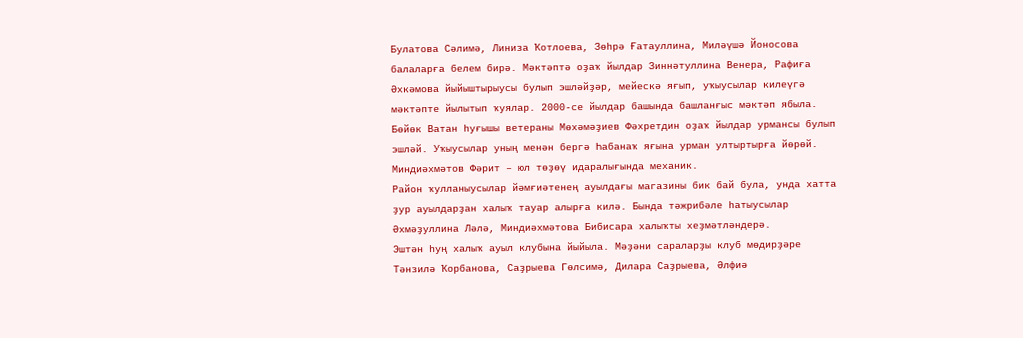Булатова Сәлимә, Линиза Ҡотлоева, Зөһрә Ғатауллина, Миләүшә Йоносова балаларға белем бирә. Мәктәптә оҙаҡ йылдар Зиннәтуллина Венера, Рафиға Әхкәмова йыйыштырыусы булып эшләйҙәр, мейескә яғып, уҡыусылар килеүгә мәктәпте йылытып ҡуялар. 2000-се йылдар башында башланғыс мәктәп ябыла.
Бөйөк Ватан һуғышы ветераны Мөхәмәҙиев Фәхретдин оҙаҡ йылдар урмансы булып эшләй. Уҡыусылар уның менән бергә Һабанаҡ яғына урман ултыртырға йөрөй. Миндиәхмәтов Фәрит – юл төҙөү идаралығында механик.
Район ҡулланыусылар йәмғиәтенең ауылдағы магазины бик бай була, унда хатта ҙур ауылдарҙан халыҡ тауар алырға килә. Бында тәжрибәле һатыусылар Әхмәҙуллина Ләлә, Миндиәхмәтова Бибисара халыҡты хеҙмәтләндерә.
Эштән һуң халыҡ ауыл клубына йыйыла. Мәҙәни сараларҙы клуб мөдирҙәре Тәнзилә Ҡорбанова, Саҙрыева Гөлсимә, Дилара Саҙрыева, Әлфиә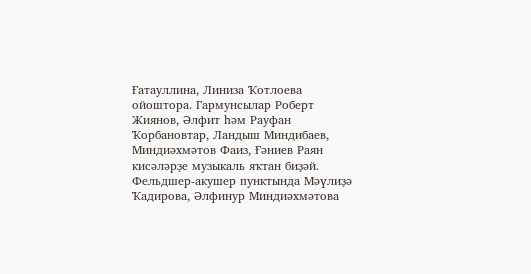Ғатауллина, Линиза Ҡотлоева ойоштора. Гармунсылар Роберт Жиянов, Әлфит һәм Рауфан Ҡорбановтар, Ландыш Миндибаев, Миндиәхмәтов Фаиз, Ғәниев Раян кисәләрҙе музыкаль яҡтан биҙәй.
Фельдшер-акушер пунктында Мәүлиҙә Ҡадирова, Әлфинур Миндиәхмәтова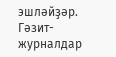эшләйҙәр.
Гәзит-журналдар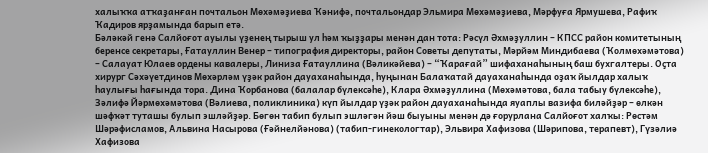халыҡҡа атҡаҙанған почтальон Мөхәмәҙиева Ҡәнифә, почтальондар Эльмира Мөхәмәҙиева, Мәрфуға Ярмушева, Рафиҡ Ҡадиров ярҙамында барып етә.
Бәләкәй генә Салйоғот ауылы үҙенең тырыш ул һәм ҡыҙҙары менән дан тота: Рәсүл Әхмәҙуллин – КПСС район комитетының беренсе секретары, Ғатауллин Венер – типография директоры, район Советы депутаты, Мәрйәм Миндибаева (Ҡолмөхәмәтова) – Салауат Юлаев ордены кавалеры, Линиза Ғатауллина (Вәликәйева) – “Ҡарағай” шифаханаһының баш бухгалтеры. Оҫта хирург Сәхәүетдинов Мөхәрләм үҙәк район дауаханаһында, һуңынан Балаҡатай дауаханаһында оҙаҡ йылдар халыҡ һаулығы һағында тора. Дина Ҡорбанова (балалар бүлексәһе), Клара Әхмәҙуллина (Мөхәмәтова, бала табыу бүлексәһе), Зәлифә Йәрмөхәмәтова (Вәлиева, поликлиника) күп йылдар үҙәк район дауаханаһында яуаплы вазифа биләйҙәр – өлкән шәфҡәт туташы булып эшләйҙәр. Бөгөн табип булып эшләгән йәш быуыны менән дә ғорурлана Салйоғот халҡы: Рөстәм Шәрәфисламов, Альвина Насырова (Ғәйнелйәнова) (табип-гинекологтар), Эльвира Хафизова (Шәрипова, терапевт), Гүзәлиә Хафизова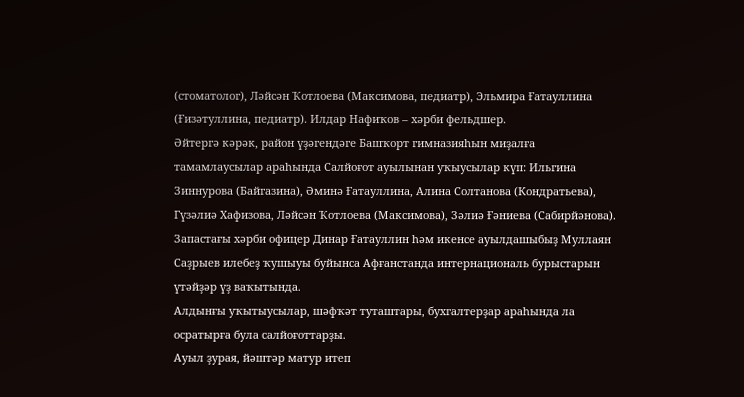(стоматолог), Ләйсән Ҡотлоева (Максимова, педиатр), Эльмира Ғатауллина (Ғизәтуллина, педиатр). Илдар Нафиҡов – хәрби фельдшер.
Әйтергә кәрәк, район үҙәгендәге Башҡорт гимназияһын миҙалға тамамлаусылар араһында Салйоғот ауылынан уҡыусылар күп: Ильгина Зиннурова (Байгазина), Әминә Ғатауллина, Алина Солтанова (Кондратьева), Гүзәлиә Хафизова, Ләйсән Ҡотлоева (Максимова), Зәлиә Ғәниева (Сабирйәнова).
Запастағы хәрби офицер Динар Ғатауллин һәм икенсе ауылдашыбыҙ Муллаян Саҙрыев илебеҙ ҡушыуы буйынса Афғанстанда интернациональ бурыстарын үтәйҙәр үҙ ваҡытында.
Алдынғы уҡытыусылар, шәфҡәт туташтары, бухгалтерҙар араһында ла осратырға була салйоғоттарҙы.
Ауыл ҙурая, йәштәр матур итеп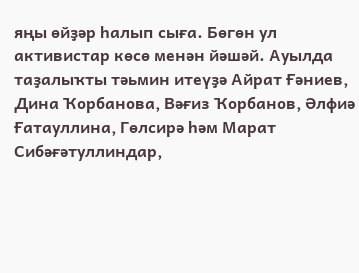яңы өйҙәр һалып сыға. Бөгөн ул активистар көсө менән йәшәй. Ауылда таҙалыҡты тәьмин итеүҙә Айрат Ғәниев, Дина Ҡорбанова, Вәғиз Ҡорбанов, Әлфиә Ғатауллина, Гөлсирә һәм Марат Сибәғәтуллиндар,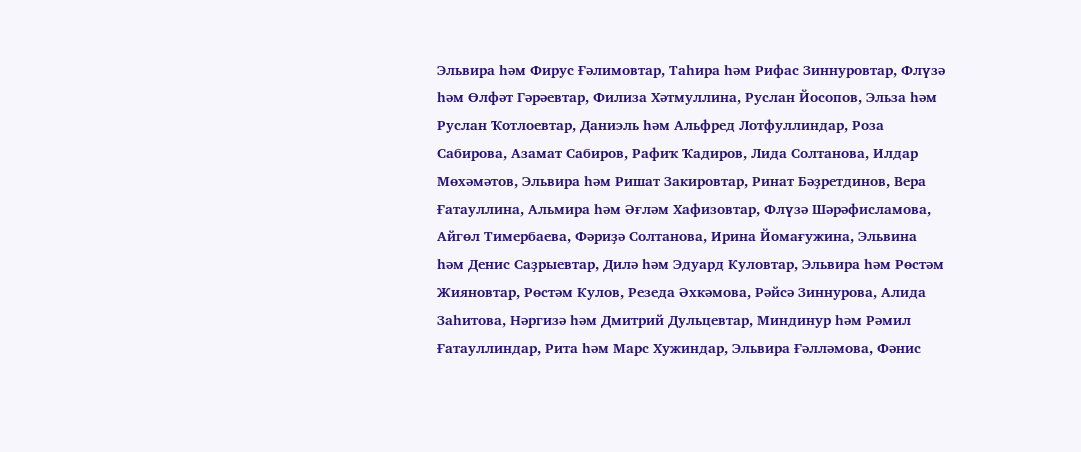Эльвира һәм Фирус Ғәлимовтар, Таһира һәм Рифас Зиннуровтар, Флүзә һәм Өлфәт Гәрәевтар, Филиза Хәтмуллина, Руслан Йосопов, Эльза һәм Руслан Ҡотлоевтар, Даниэль һәм Альфред Лотфуллиндар, Роза Сабирова, Азамат Сабиров, Рафиҡ Ҡадиров, Лида Солтанова, Илдар Мөхәмәтов, Эльвира һәм Ришат Закировтар, Ринат Бәҙретдинов, Вера Ғатауллина, Альмира һәм Әғләм Хафизовтар, Флүзә Шәрәфисламова, Айгөл Тимербаева, Фәриҙә Солтанова, Ирина Йомағужина, Эльвина һәм Денис Саҙрыевтар, Дилә һәм Эдуард Куловтар, Эльвира һәм Рөстәм Жияновтар, Рөстәм Кулов, Резеда Әхкәмова, Рәйсә Зиннурова, Алида Заһитова, Нәргизә һәм Дмитрий Дульцевтар, Миндинур һәм Рәмил Ғатауллиндар, Рита һәм Марс Хужиндар, Эльвира Ғәлләмова, Фәнис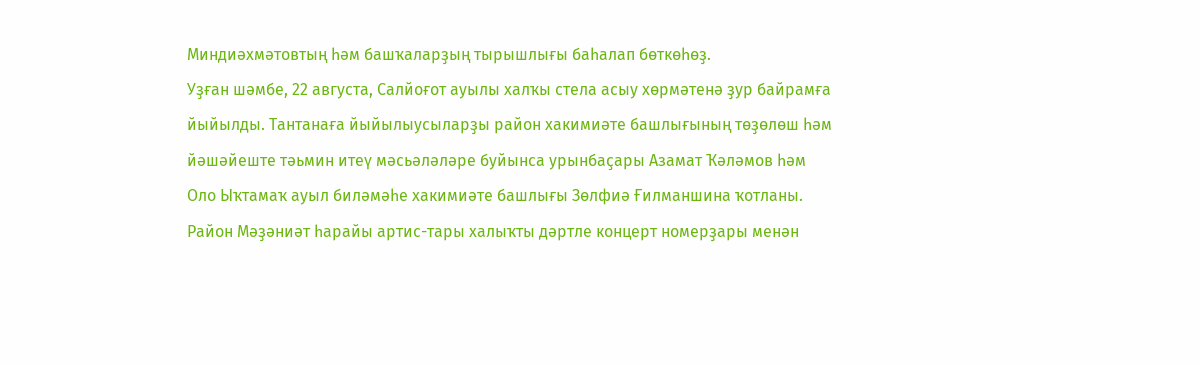Миндиәхмәтовтың һәм башҡаларҙың тырышлығы баһалап бөткөһөҙ.
Уҙған шәмбе, 22 августа, Салйоғот ауылы халҡы стела асыу хөрмәтенә ҙур байрамға йыйылды. Тантанаға йыйылыусыларҙы район хакимиәте башлығының төҙөлөш һәм йәшәйеште тәьмин итеү мәсьәләләре буйынса урынбаҫары Азамат Ҡәләмов һәм Оло Ыҡтамаҡ ауыл биләмәһе хакимиәте башлығы Зөлфиә Ғилманшина ҡотланы. Район Мәҙәниәт һарайы артис-тары халыҡты дәртле концерт номерҙары менән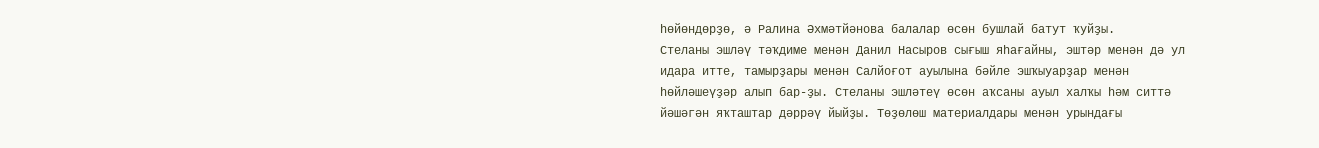һөйөндөрҙө, ә Ралина Әхмәтйәнова балалар өсөн бушлай батут ҡуйҙы.
Стеланы эшләү тәҡдиме менән Данил Насыров сығыш яһағайны, эштәр менән дә ул идара итте, тамырҙары менән Салйоғот ауылына бәйле эшҡыуарҙар менән һөйләшеүҙәр алып бар-ҙы. Стеланы эшләтеү өсөн аҡсаны ауыл халҡы һәм ситтә йәшәгән яҡташтар дәррәү йыйҙы. Төҙөлөш материалдары менән урындағы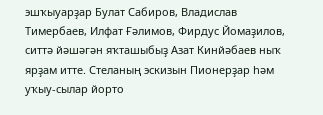эшҡыуарҙар Булат Сабиров, Владислав Тимербаев, Илфат Ғәлимов, Фирдус Йомаҙилов, ситтә йәшәгән яҡташыбыҙ Азат Кинйәбаев ныҡ ярҙам итте. Стеланың эскизын Пионерҙар һәм уҡыу-сылар йорто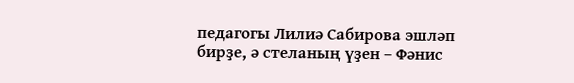педагогы Лилиә Сабирова эшләп бирҙе, ә стеланың үҙен – Фәнис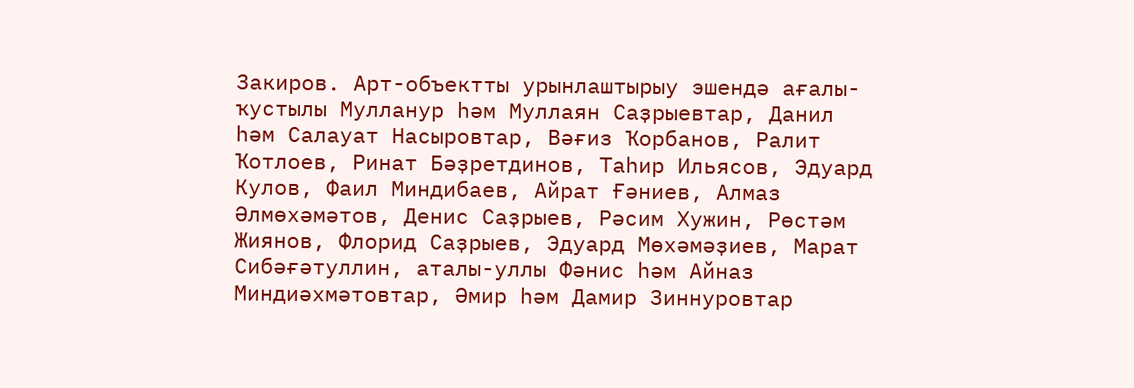Закиров. Арт-объектты урынлаштырыу эшендә ағалы-ҡустылы Мулланур һәм Муллаян Саҙрыевтар, Данил һәм Салауат Насыровтар, Вәғиз Ҡорбанов, Ралит Ҡотлоев, Ринат Бәҙретдинов, Таһир Ильясов, Эдуард Кулов, Фаил Миндибаев, Айрат Ғәниев, Алмаз Әлмөхәмәтов, Денис Саҙрыев, Рәсим Хужин, Рөстәм Жиянов, Флорид Саҙрыев, Эдуард Мөхәмәҙиев, Марат Сибәғәтуллин, аталы-уллы Фәнис һәм Айназ Миндиәхмәтовтар, Әмир һәм Дамир Зиннуровтар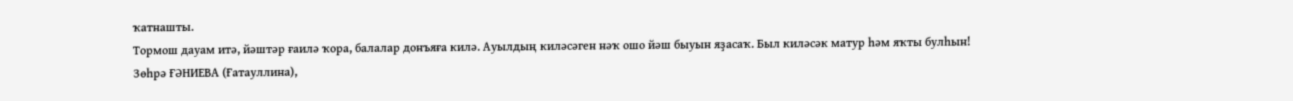ҡатнашты.
Тормош дауам итә, йәштәр ғаилә ҡора, балалар донъяға килә. Ауылдың киләсәген нәҡ ошо йәш быуын яҙасаҡ. Был киләсәк матур һәм яҡты булһын!
Зөһрә ҒӘНИЕВА (Ғатауллина),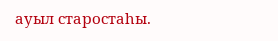ауыл старостаһы.